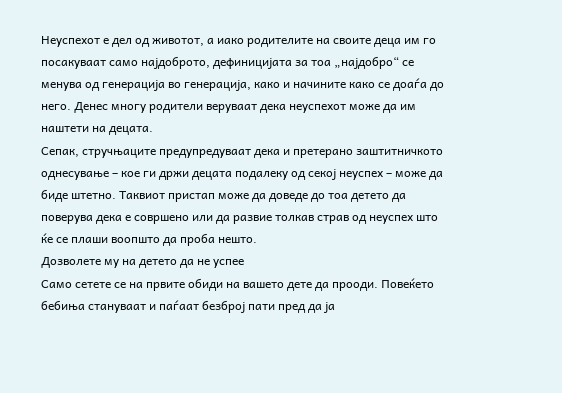Неуспехот е дел од животот, а иако родителите на своите деца им го посакуваат само најдоброто, дефиницијата за тоа „најдобро“ се менува од генерација во генерација, како и начините како се доаѓа до него. Денес многу родители веруваат дека неуспехот може да им наштети на децата.
Сепак, стручњаците предупредуваат дека и претерано заштитничкото однесување – кое ги држи децата подалеку од секој неуспех – може да биде штетно. Таквиот пристап може да доведе до тоа детето да поверува дека е совршено или да развие толкав страв од неуспех што ќе се плаши воопшто да проба нешто.
Дозволете му на детето да не успее
Само сетете се на првите обиди на вашето дете да прооди. Повеќето бебиња стануваат и паѓаат безброј пати пред да ја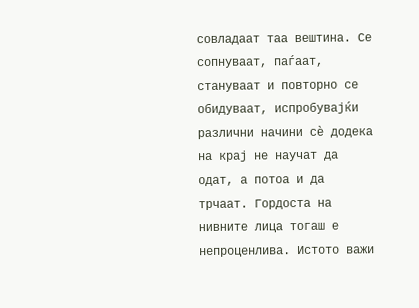совладаат таа вештина. Се сопнуваат, паѓаат, стануваат и повторно се обидуваат, испробувајќи различни начини сè додека на крај не научат да одат, а потоа и да трчаат. Гордоста на нивните лица тогаш е непроценлива. Истото важи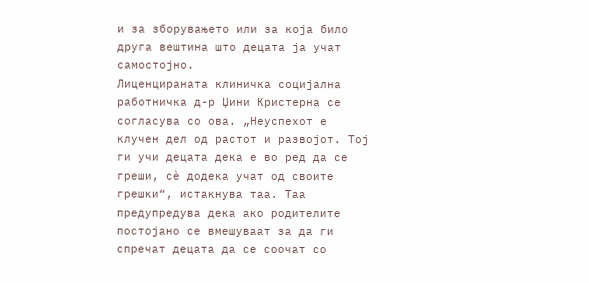и за зборувањето или за која било друга вештина што децата ја учат самостојно.
Лиценцираната клиничка социјална работничка д-р Џини Кристерна се согласува со ова. „Неуспехот е клучен дел од растот и развојот. Тој ги учи децата дека е во ред да се греши, сè додека учат од своите грешки“, истакнува таа. Таа предупредува дека ако родителите постојано се вмешуваат за да ги спречат децата да се соочат со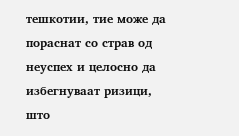тешкотии, тие може да пораснат со страв од неуспех и целосно да избегнуваат ризици, што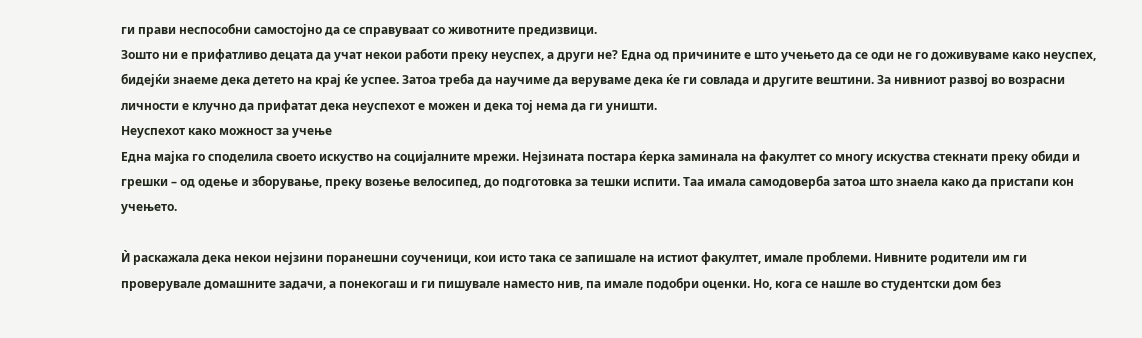ги прави неспособни самостојно да се справуваат со животните предизвици.
Зошто ни е прифатливо децата да учат некои работи преку неуспех, а други не? Една од причините е што учењето да се оди не го доживуваме како неуспех, бидејќи знаеме дека детето на крај ќе успее. Затоа треба да научиме да веруваме дека ќе ги совлада и другите вештини. За нивниот развој во возрасни личности е клучно да прифатат дека неуспехот е можен и дека тој нема да ги уништи.
Неуспехот како можност за учење
Една мајка го споделила своето искуство на социјалните мрежи. Нејзината постара ќерка заминала на факултет со многу искуства стекнати преку обиди и грешки – од одење и зборување, преку возење велосипед, до подготовка за тешки испити. Таа имала самодоверба затоа што знаела како да пристапи кон учењето.

Ѝ раскажала дека некои нејзини поранешни соученици, кои исто така се запишале на истиот факултет, имале проблеми. Нивните родители им ги проверувале домашните задачи, а понекогаш и ги пишувале наместо нив, па имале подобри оценки. Но, кога се нашле во студентски дом без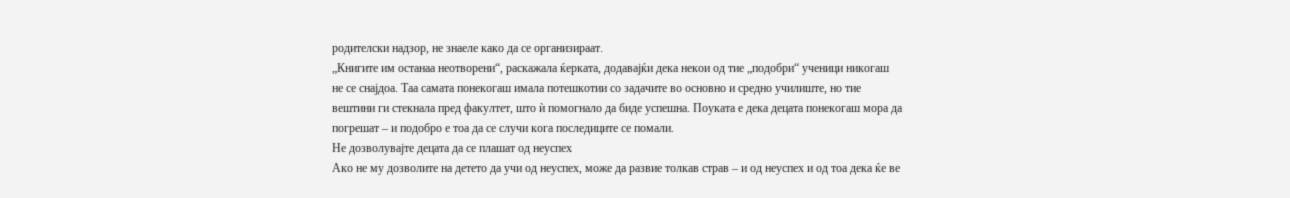родителски надзор, не знаеле како да се организираат.
„Книгите им останаа неотворени“, раскажала ќерката, додавајќи дека некои од тие „подобри“ ученици никогаш не се снајдоа. Таа самата понекогаш имала потешкотии со задачите во основно и средно училиште, но тие вештини ги стекнала пред факултет, што ѝ помогнало да биде успешна. Поуката е дека децата понекогаш мора да погрешат – и подобро е тоа да се случи кога последиците се помали.
Не дозволувајте децата да се плашат од неуспех
Ако не му дозволите на детето да учи од неуспех, може да развие толкав страв – и од неуспех и од тоа дека ќе ве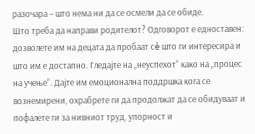разочара – што нема ни да се осмели да се обиде.
Што треба да направи родителот? Одговорот е едноставен: дозволете им на децата да пробаат сè што ги интересира и што им е достапно. Гледајте на „неуспехот“ како на „процес на учење“. Дајте им емоционална поддршка кога се вознемирени, охрабрете ги да продолжат да се обидуваат и пофалете ги за нивниот труд, упорност и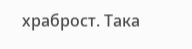храброст. Така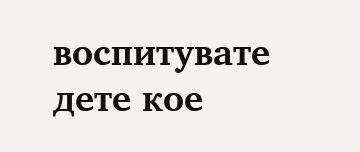воспитувате дете кое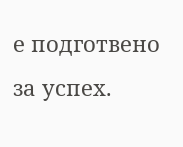е подготвено за успех.